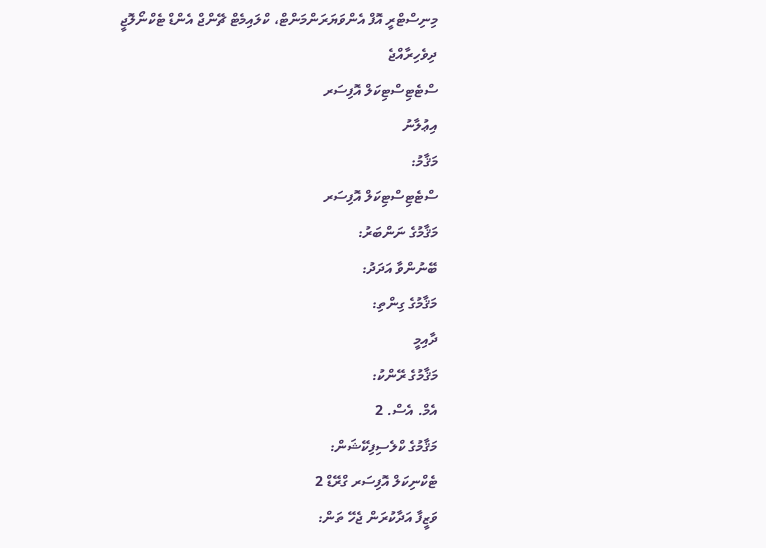މިނިސްޓްރީ އޮފް އެންވަޔަރަންމަންޓް، ކްލައިމެޓް ޗޭންޖް އެންޑް ޓެކްނޯލޮޖީ
ދިވެހިރާއްޖެ
ސްޓެޓިސްޓިކަލް އޮފިސަރ
އިޢުލާނު
މަޤާމު:
ސްޓެޓިސްޓިކަލް އޮފިސަރ
މަޤާމުގެ ނަންބަރު:
ބޭނުންވާ އަދަދު:
މަޤާމުގެ ގިންތި:
ދާއިމީ
މަޤާމުގެ ރޭންކު:
އެމް. އެސް. 2
މަޤާމުގެ ކްލެސިފިކޭޝަން:
ޓެކްނިކަލް އޮފިސަރ ގްރޭޑް 2
ވަޒީފާ އަދާކުރަން ޖެހޭ ތަން: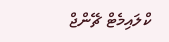ކްލައިމެޓް ޗޭންޖް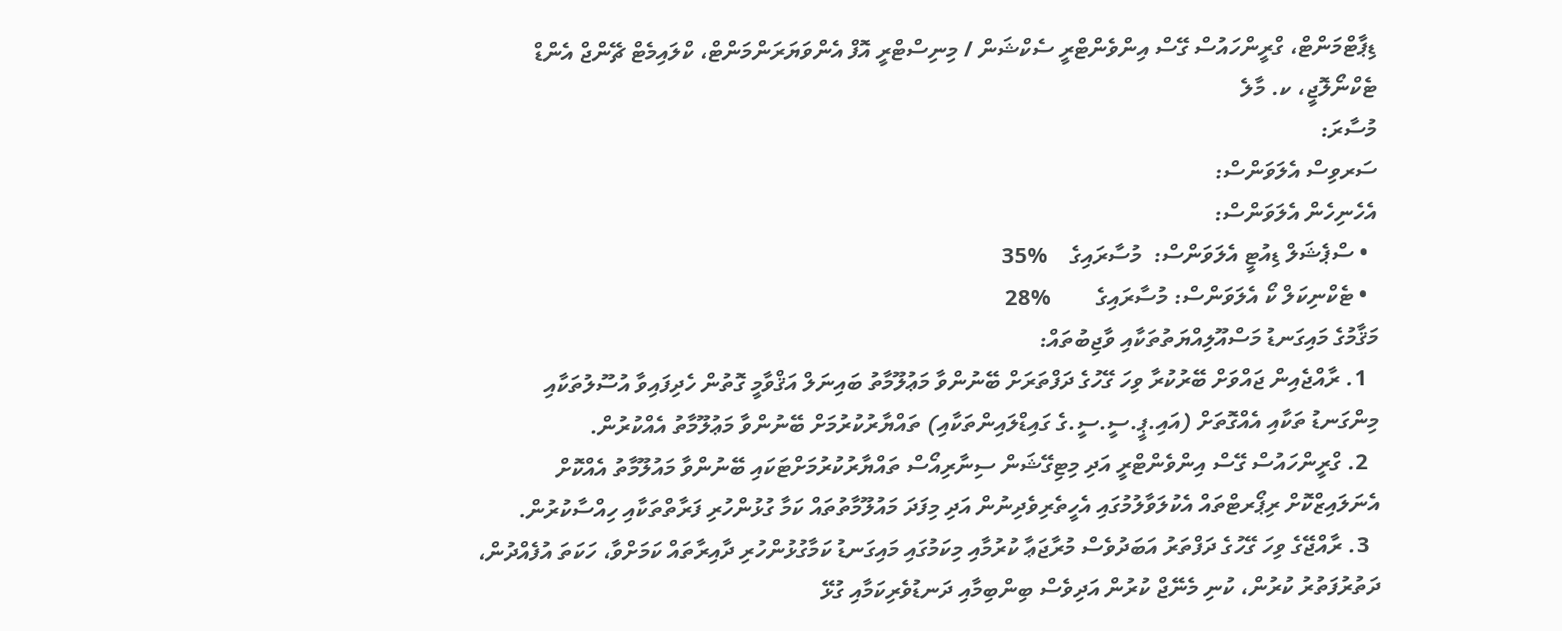ޑިޕާޓްމަންޓް، ގްރީންހައުސް ގޭސް އިންވެންޓްރީ ސެކްޝަން / މިނިސްޓްރީ އޮފް އެންވަޔަރަންމަންޓް، ކްލައިމެޓް ޗޭންޖް އެންޑް ޓެކްނޯލޮޖީ، ކ. މާލެ
މުސާރަ:
ސަރވިސް އެލަވަންސް:
އެހެނިހެން އެލަވަންސް:
  • ސްޕެޝަލް ޑިއުޓީ އެލަވަންސް:  މުސާރައިގެ    %35
  • ޓެކްނިކަލް ކޯ އެލަވަންސް: މުސާރައިގެ        %28
މަޤާމުގެ މައިގަނޑު މަސްއޫލިއްޔަތުތަކާއި ވާޖިބުތައް:
  1. ރާއްޖެއިން ޖައްވަށް ބޭރުކުރާ ވިހަ ގޭހުގެ ދަފްތަރަށް ބޭނުންވާ މަޢުލޫމާތު ބައިނަލް އަޤްވާމީ ގޮތުން ހެދިފައިވާ އުސޫލުތަކާއި މިންގަނޑު ތަކާއި އެއްގޮތަށް (އައި.ޕީ.ސީ.ސީ.ގެ ގައިޑްލައިންތަކާއި) ތައްޔާރުކުރުމަށް ބޭނުންވާ މަޢުލޫމާތު އެއްކުރުން.
  2. ގްރީންހައުސް ގޭސް އިންވެންޓްރީ އަދި މިޓިގޭޝަން ސިނާރިއޯސް ތައްޔާރުކުރުމަށްޓަކައި ބޭނުންވާ މައުލޫމާތު އެއްކޮށް އެނަލައިޒްކޮށް ރިޕޯރޓްތައް އެކުލަވާލުމުގައި އެހީތެރިވެދިނުން އަދި މިފަދަ މައުލޫމާތުތައް ކަމާ ގުޅުންހުރި ފަރާތްތަކާއި ހިއްސާކުރުން.
  3. ރާއްޖޭގެ ވިހަ ގޭހުގެ ދަފްތަރު އަބަދުވެސް މުރާޖަޢާ ކުރުމާއި މިކަމުގައި މައިގަނޑު ކަމާގުޅުންހުރި ދާއިރާތައް ކަމަށްވާ، ހަކަތަ އުފެއްދުން، ދަތުރުފަތުރު ކުރުން، ކުނި މެނޭޖް ކުރުން އަދިވެސް ބިންބިމާއި ދަނޑުވެރިކަމާއި ގުޅޭ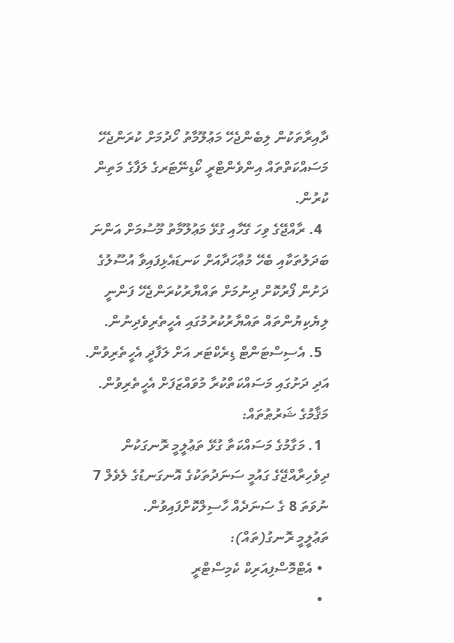ދާއިރާތަކުން ލިބެންޖެހޭ މަޢުލޫމާތު ހޯދުމަށް ކުރަންޖެހޭ މަސައްކަތްތައް އިންވެންޓްރީ ކޯޑިނޭޓަރގެ ލަފާގެ މަތިން ކުރުން.
  4. ރާއްޖޭގެ ވިހަ ގޭހާއި ގުޅޭ މަޢުލޫމާތު މޫސުމަށް އަންނަ ބަދަލުތަކާއި ބެހޭ މުޢާހަދާއަށް ކަނޑައެޅިފައިވާ އުސޫލުގެ ދަށުން ފޯރުކޮށް ދިނުމަށް ތައްޔާރުކުރަންޖެހޭ ފަންނީ ލިޔެކިޔުންތައް ތައްޔާރުކުރުމުގައި އެހީތެރިވެދިނުން.
  5. އެސިސްޓަންޓް ޑިރެކްޓަރ އަށް ލަފާދީ އެހީތެރިވުން. އަދި ދަށުގައި މަސައްކަތްކުރާ މުވައްޒަފަށް އެހީތެރިވުން.
މަޤާމުގެ ޝަރުޠުތައް:
  1. މަގާމުގެ މަސައްކަތާ ގުޅޭ ތަޢުލީމީ ރޮނގަކުން ދިވެހިރާއްޖޭގެ ގައުމީ ސަނަދުތަކުގެ އޮނގަނޑުގެ ލެވެލް 7 ނުވަތަ 8 ގެ ސަނަދެއް ހާސިލްކޮށްފައިވުން.
ތަޢުލީމީ ރޮނގު(ތައް):
  • އެޓްމޮސްފިއަރިކް ކެމިސްޓްރީ
  •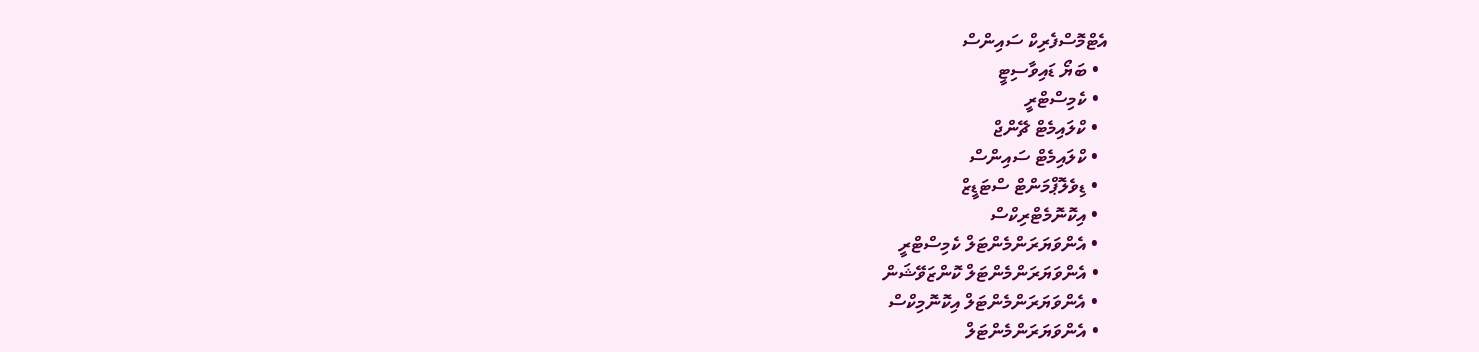އެޓްމޮސްފެރިކް ސައިންސް
  • ބަޔޯ ޑައިވާސިޓީ
  • ކެމިސްޓްރީ
  • ކްލައިމެޓް ޗޭންޖް
  • ކްލައިމެޓް ސައިންސް
  • ޑިވެލޮޕްމަންޓް ސްޓަޑީޒް
  • އިކޮނޮމެޓްރިކްސް
  • އެންވަޔަރަންމެންޓަލް ކެމިސްޓްރީ
  • އެންވަޔަރަންމެންޓަލް ކޮންޒަވޭޝަން
  • އެންވަޔަރަންމެންޓަލް އިކޮނޮމިކްސް
  • އެންވަޔަރަންމެންޓަލް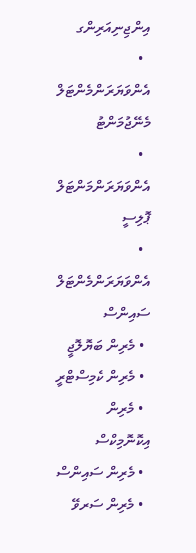އިންޖިނިއަރިންގ
  • އެންވަޔަރަންމެންޓަލް މެނޭޖުމަންޓު
  • އެންވަޔަރަންމަންޓަލް ޕޮލިސީ
  • އެންވަޔަރަންމެންޓަލް ސައިންސް
  • މެރިން ބަޔޮލޮޖީ
  • މެރިން ކެމިސްޓްރީ
  • މެރިން އިކޮނޮމިކްސް
  • މެރިން ސައިންސް
  • މެރިން ސަރވޭ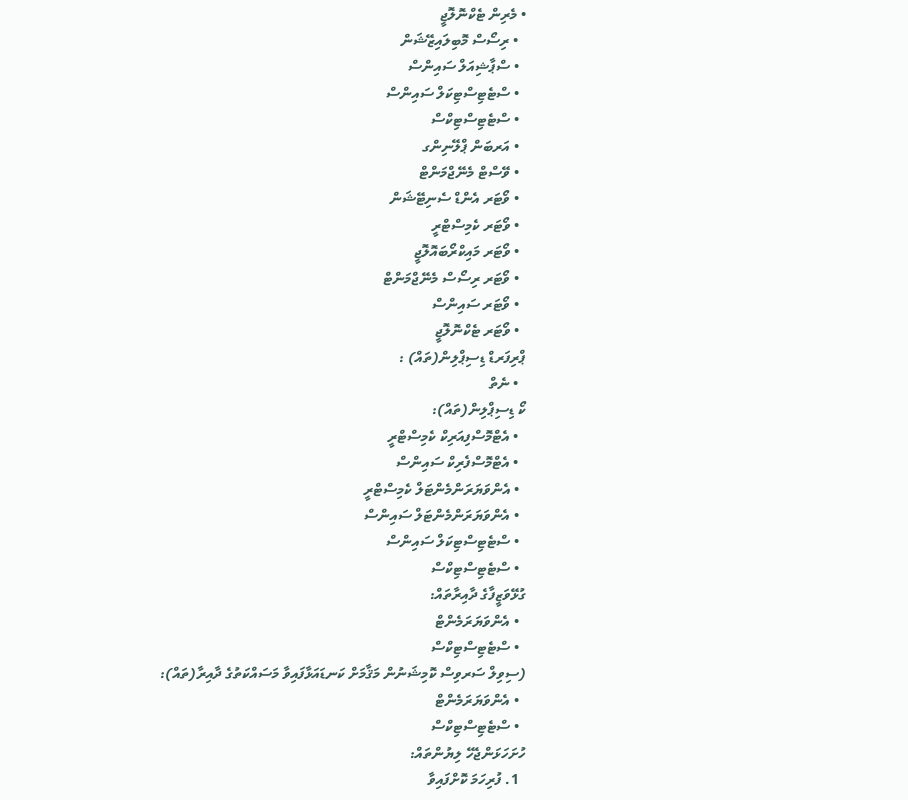• މެރިން ޓެކްނޮލޮޖީ
  • ރިސޯސް މޮބިލައިޒޭޝަން
  • ސްޕާޝިއަލް ސައިންސް
  • ސްޓެޓިސްޓިކަލް ސައިންސް
  • ސްޓެޓިސްޓިކްސް
  • އަރބަން ޕްލޭނިންގ
  • ވޭސްޓް މެނޭޖްމަންޓް
  • ވޯޓަރ އެންޑް ސެނިޓޭޝަން
  • ވޯޓަރ ކެމިސްޓްރީ
  • ވޯޓަރ މައިކްރޯބައޮލޮޖީ
  • ވޯޓަރ ރިސޯސް މެނޭޖްމަންޓް
  • ވޯޓަރ ސައިންސް
  • ވޯޓަރ ޓެކްނޮލޮޖީ
ޕްރިފަރޑް ޑިސިޕްލިން(ތައް) :
  • ނެތް
ކޯ ޑިސިޕްލިން(ތައް):
  • އެޓްމޮސްފިއަރިކް ކެމިސްޓްރީ
  • އެޓްމޮސްފެރިކް ސައިންސް
  • އެންވަޔަރަންމެންޓަލް ކެމިސްޓްރީ
  • އެންވަޔަރަންމެންޓަލް ސައިންސް
  • ސްޓެޓިސްޓިކަލް ސައިންސް
  • ސްޓެޓިސްޓިކްސް
ގުޅޭވަޒީފާގެ ދާއިރާތައް:
  • އެންވަޔަރަމެންޓް
  • ސްޓެޓިސްޓިކްސް
(ސިވިލް ސަރވިސް ކޮމިޝަނުން މަޤާމަށް ކަނޑައަޅާފައިވާ މަސައްކަތުގެ ދާއިރާ(ތައް):
  • އެންވަޔަރަމެންޓް
  • ސްޓެޓިސްޓިކްސް
ހުށަހަޅަންޖެހޭ ލިޔުންތައް:
  1. ފުރިހަމަ ކޮށްފައިވާ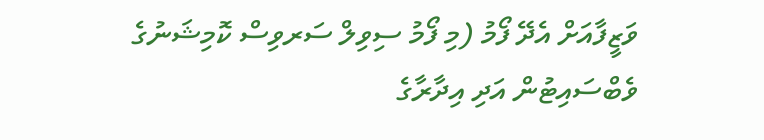ވަޒީފާއަށް އެދޭ ފޯމު (މި ފޯމު ސިވިލް ސަރވިސް ކޮމިޝަނުގެ ވެބްސައިޓުން އަދި އިދާރާގެ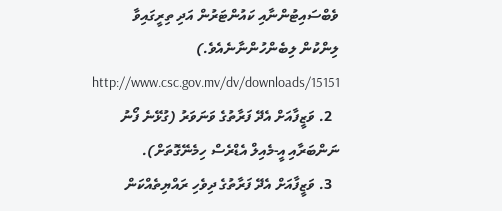ވެބްސައިޓުންނާއި ކައުންޓަރުން އަދި ތިރީގައިވާ ލިންކުން ލިބެންހުންނާނެއެވެ.) http://www.csc.gov.mv/dv/downloads/15151
  2. ވަޒީފާއަށް އެދޭ ފަރާތުގެ ވަނަވަރު (ގުޅޭނެ ފޯނު ނަންބަރާއި އީ-މެއިލް އެޑްރެސް ހިމެނޭގޮތަށް).
  3. ވަޒީފާއަށް އެދޭ ފަރާތުގެ ދިވެހި ރައްޔިތެއްކަން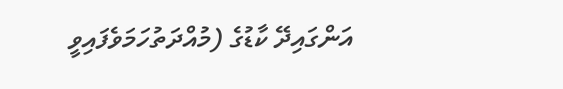އަންގައިދޭ ކާޑުގެ (މުއްދަތުހަމަވެފައިވީ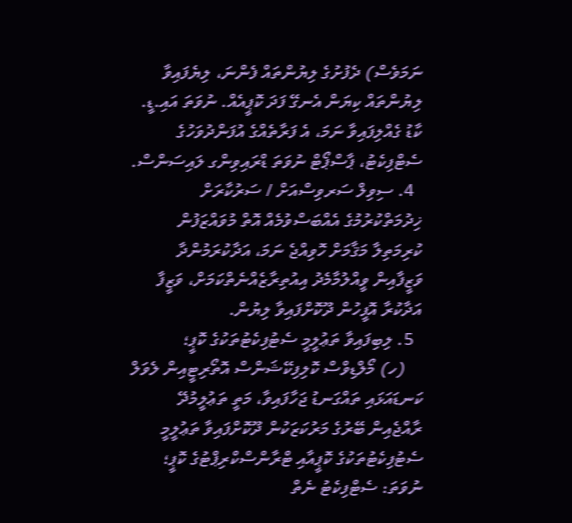ނަމަވެސް) ދެފުށުގެ ލިޔުންތައް ފެންނަ، ލިޔެފައިވާ ލިޔުންތައް ކިޔަން އެނގޭ ފަދަ ކޮޕީއެއް. ނުވަތަ އައި.ޑީ. ކާޑު ގެއްލިފައިވާ ނަމަ، އެ ފަރާތެއްގެ އުފަންދުވަހުގެ ސެޓްފިކެޓު، ޕާސްޕޯޓް ނުވަތަ ޑްރައިވިންގ ލައިސަންސް.
  4. ސިވިލް ސަރވިސްއަށް / ސަރުކާރަށް ޚިދުމަތްކުރުމުގެ އެއްބަސްވުމެއް އޮތް މުވައްޒަފުން ކުރިމަތިލާ މަޤާމަށް ހޮވިއްޖެ ނަމަ، އަދާކުރަމުންދާ ވަޒީފާއިން ވީއްލުމާމެދު އިއުތިރާޒެއްނެތްކަމަށް، ވަޒީފާ އަދާކުރާ އޮފީހުން ދޫކޮށްފައިވާ ލިޔުން.
  5. ލިބިފައިވާ ތަޢުލީމީ ސެޓުފިކެޓުތަކުގެ ކޮޕީ؛
    (ހ) މޯލްޑިވްސް ކޮލިފިކޭޝަންސް އޮތޯރިޓީއިން ލެވަލް ކަނޑައަޅައި ތައްގަނޑު ޖަހާފައިވާ، މަތީ ތަޢުލީމުދޭ ރާއްޖެއިން ބޭރުގެ މަރުކަޒަކުން ދޫކޮށްފައިވާ ތަޢުލީމީ ސެޓުފިކެޓުތަކުގެ ކޮޕީއާއި ޓްރާންސްކްރިޕްޓުގެ ކޮޕީ؛ ނުވަތަ: ސެޓްފިކެޓު ނެތް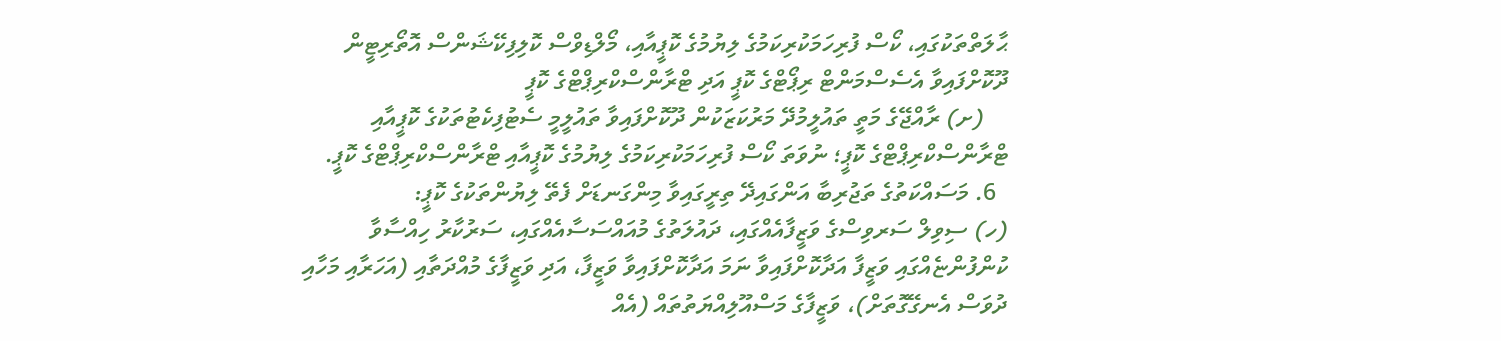ޙާލަތްތަކުގައި، ކޯސް ފުރިހަމަކުރިކަމުގެ ލިޔުމުގެ ކޮޕީއާއި، މޯލްޑިވްސް ކޮލިފިކޭޝަންސް އޮތޯރިޓީން ދޫކޮށްފައިވާ އެސެސްމަންޓް ރިޕޯޓްގެ ކޮޕީ އަދި ޓްރާންސްކްރިޕްޓްގެ ކޮޕީ
    (ށ) ރާއްޖޭގެ މަތީ ތައުލީމުދޭ މަރުކަޒަކުން ދޫކޮށްފައިވާ ތައުލީމީ ސެޓުފިކެޓުތަކުގެ ކޮޕީއާއި ޓްރާންސްކްރިޕްޓްގެ ކޮޕީ؛ ނުވަތަ ކޯސް ފުރިހަމަކުރިކަމުގެ ލިޔުމުގެ ކޮޕީއާއި ޓްރާންސްކްރިޕްޓްގެ ކޮޕީ.
  6. މަސައްކަތުގެ ތަޖުރިބާ އަންގައިދޭ ތިރީގައިވާ މިންގަނޑަށް ފެތޭ ލިޔުންތަކުގެ ކޮޕީ:
(ހ) ސިވިލް ސަރވިސްގެ ވަޒީފާއެއްގައި، ދައުލަތުގެ މުއައްސަސާއެއްގައި، ސަރުކާރު ހިއްސާވާ ކުންފުންޏެއްގައި ވަޒީފާ އަދާކޮށްފައިވާ ނަމަ އަދާކޮށްފައިވާ ވަޒީފާ، އަދި ވަޒީފާގެ މުއްދަތާއި (އަހަރާއި މަހާއި ދުވަސް އެނގޭގޮތަށް)، ވަޒީފާގެ މަސްއޫލިއްޔަތުތައް (އެއް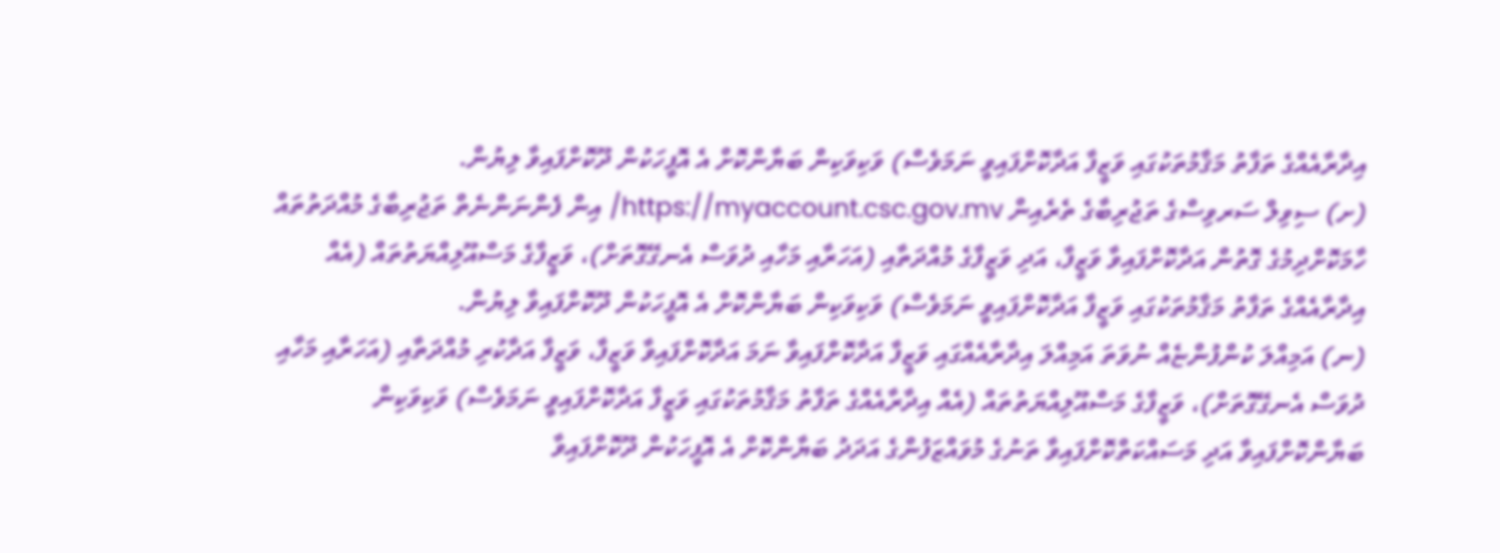އިދާރާއެއްގެ ތަފާތު މަޤާމުތަކުގައި ވަޒީފާ އަދާކޮށްފައިވީ ނަމަވެސް) ވަކިވަކިން ބަޔާންކޮށް އެ އޮފީހަކުން ދޫކޮށްފައިވާ ލިޔުން.
(ށ) ސިވިލް ސަރވިސްގެ ތަޖުރިބާގެ ތެރެއިން https://myaccount.csc.gov.mv/ އިން ފެންނަންނެތް ތަޖުރިބާގެ މުއްދަތުތައް ހާމަކޮށްދިމުގެ ގޮތުން އަދާކޮށްފައިވާ ވަޒީފާ، އަދި ވަޒީފާގެ މުއްދަތާއި (އަހަރާއި މަހާއި ދުވަސް އެނގޭގޮތަށް)، ވަޒީފާގެ މަސްއޫލިއްޔަތުތައް (އެއް އިދާރާއެއްގެ ތަފާތު މަޤާމުތަކުގައި ވަޒީފާ އަދާކޮށްފައިވީ ނަމަވެސް) ވަކިވަކިން ބަޔާންކޮށް އެ އޮފީހަކުން ދޫކޮށްފައިވާ ލިޔުން.
(ނ) އަމިއްލަ ކުންފުންޏެއް ނުވަތަ އަމިއްލަ އިދާރާއެއްގައި ވަޒީފާ އަދާކޮށްފައިވާ ނަމަ އަދާކޮށްފައިވާ ވަޒީފާ، ވަޒީފާ އަދާކުރި މުއްދަތާއި (އަހަރާއި މަހާއި ދުވަސް އެނގޭގޮތަށް)، ވަޒީފާގެ މަސްއޫލިއްޔަތުތައް (އެއް އިދާރާއެއްގެ ތަފާތު މަޤާމުތަކުގައި ވަޒީފާ އަދާކޮށްފައިވީ ނަމަވެސް) ވަކިވަކިން ބަޔާންކޮށްފައިވާ އަދި މަސައްކަތްކޮށްފައިވާ ތަނުގެ މުވައްޒަފުންގެ އަދަދު ބަޔާންކޮށް އެ އޮފީހަކުން ދޫކޮށްފައިވާ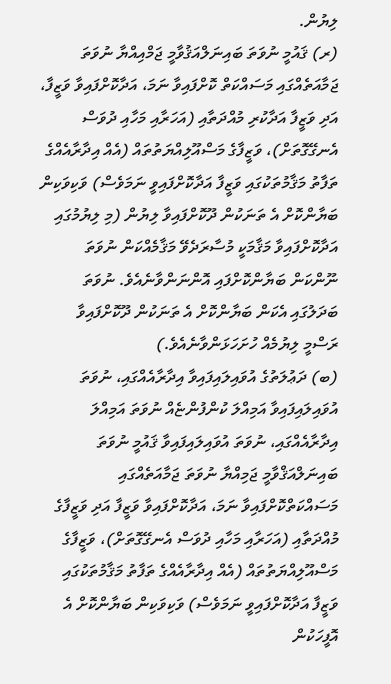ލިޔުން.
(ރ) ޤައުމީ ނުވަތަ ބައިނަލްއަޤުވާމީ ޖަމްއިއްޔާ ނުވަތަ ޖަމާއަތެއްގައި މަސައްކަތް ކޮށްފައިވާ ނަމަ، އަދާކޮށްފައިވާ ވަޒީފާ، އަދި ވަޒީފާ އަދާކުރި މުއްދަތާއި (އަހަރާއި މަހާއި ދުވަސް އެނގޭގޮތަށް)، ވަޒީފާގެ މަސްއޫލިއްޔަތުތައް (އެއް އިދާރާއެއްގެ ތަފާތު މަޤާމުތަކުގައި ވަޒީފާ އަދާކޮށްފައިވީ ނަމަވެސް) ވަކިވަކިން ބަޔާންކޮށް އެ ތަނަކުން ދޫކޮށްފައިވާ ލިޔުން (މި ލިޔުމުގައި އަދާކޮށްފައިވާ މަޤާމަކީ މުސާރަދެވޭ މަޤާމެއްކަން ނުވަތަ ނޫންކަން ބަޔާންކޮށްފައި އޮންނަންވާނެއެވެ. ނުވަތަ ބަދަލުގައި އެކަން ބަޔާންކޮށް އެ ތަނަކުން ދޫކޮށްފައިވާ ރަސްމީ ލިޔުމެއް ހުށަހަޅަންވާނެއެވެ.)
(ބ) ދަޢުލަތުގެ އުވައިލައިފައިވާ އިދާރާއެއްގައި، ނުވަތަ އުވައިލައިފައިވާ އަމިއްލަ ކުންފުންޏެއް ނުވަތަ އަމިއްލަ އިދާރާއެއްގައި، ނުވަތަ އުވައިލައިފައިވާ ޤައުމީ ނުވަތަ ބައިނަލްއަޤްވާމީ ޖަމިއްޔާ ނުވަތަ ޖަމާއަތެއްގައި މަސައްކަތްކޮށްފައިވާ ނަމަ، އަދާކޮށްފައިވާ ވަޒީފާ އަދި ވަޒީފާގެ މުއްދަތާއި (އަހަރާއި މަހާއި ދުވަސް އެނގޭގޮތަށް)، ވަޒީފާގެ މަސްއޫލިއްޔަތުތައް (އެއް އިދާރާއެއްގެ ތަފާތު މަޤާމުތަކުގައި ވަޒީފާ އަދާކޮށްފައިވީ ނަމަވެސް) ވަކިވަކިން ބަޔާންކޮށް އެ އޮފީހަކުން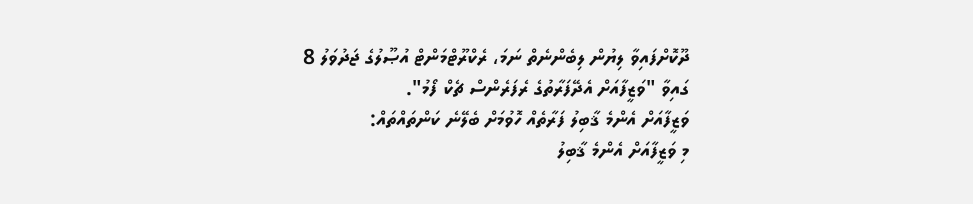ދޫކޮށްފައިވާ ލިޔުން ލިބެންނެތް ނަމަ، ރެކްރޫޓްމަންޓް އުޞޫލުގެ ޖަދުވަލު 8 ގައިވާ "ވަޒީފާއަށް އެދޭފަރާތުގެ ރެފަރެންސް ޗެކް ފޯމު".
ވަޒީފާއަށް އެންމެ ޤާބިލު ފަރާތެއް ހޮވުމަށް ބެލޭނެ ކަންތައްތައް:
މި ވަޒީފާއަށް އެންމެ ޤާބިލު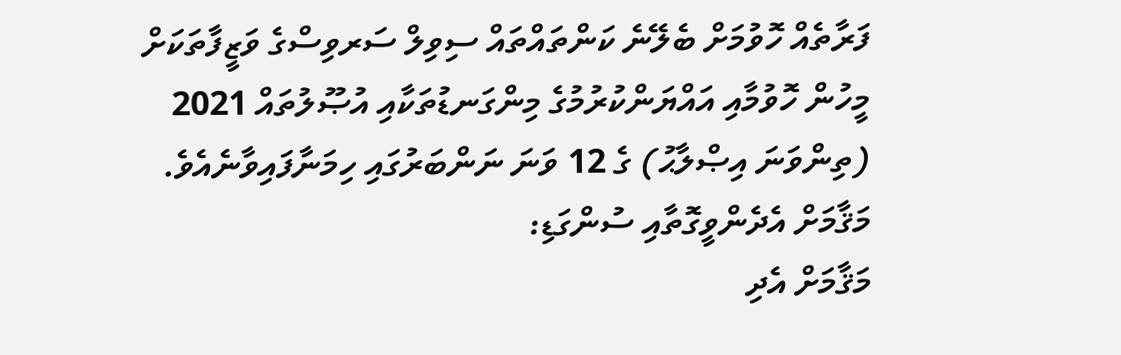ފަރާތެއް ހޮވުމަށް ބެލޭނެ ކަންތައްތައް ސިވިލް ސަރވިސްގެ ވަޒީފާތަކަށް މީހުން ހޮވުމާއި އައްޔަންކުރުމުގެ މިންގަނޑުތަކާއި އުޞޫލުތައް 2021 (ތިންވަނަ އިޞްލާޙު) ގެ 12 ވަނަ ނަންބަރުގައި ހިމަނާފައިވާނެއެވެ.
މަޤާމަށް އެދެންވީގޮތާއި ސުންގަޑި:
މަޤާމަށް އެދި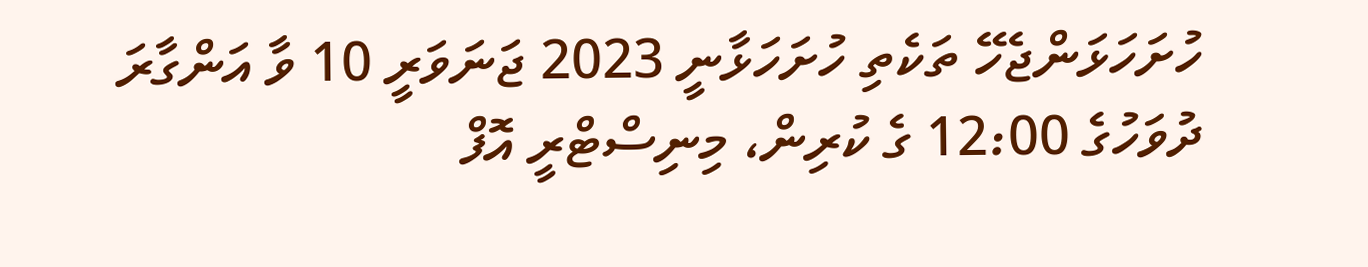ހުށަހަޅަންޖެހޭ ތަކެތި ހުށަހަޅާނީ 2023 ޖަނަވަރީ 10 ވާ އަންގާރަ ދުވަހުގެ 12:00 ގެ ކުރިން، މިނިސްޓްރީ އޮފް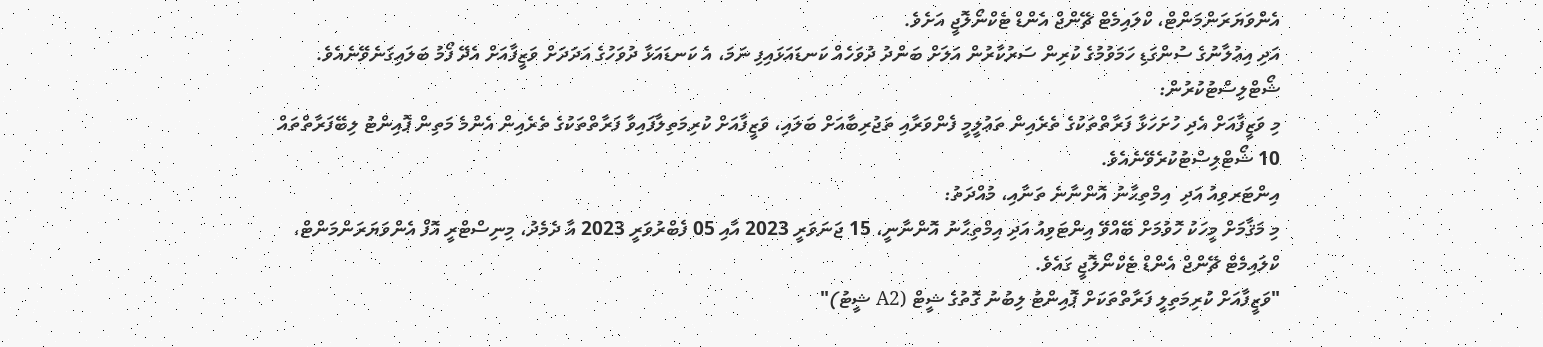އެންވަޔަރަންމަންޓް، ކްލައިމެޓް ޗޭންޖް އެންޑް ޓެކްނޯލޮޖީ އަށެވެ.
އަދި އިޢުލާނުގެ ސުންގަޑި ހަމަވުމުގެ ކުރިން ސަރުކާރުން އަލަށް ބަންދު ދުވަހެއް ކަނޑައަޅައިފި ނަމަ، އެ ކަނޑައަޅާ ދުވަހުގެ އަދަދަށް ވަޒީފާއަށް އެދޭ ފޯމު ބަލައިގަނެވޭނެއެވެ.
ޝޯޓްލިސްޓުކުރުން:
މި ވަޒީފާއަށް އެދި ހުށަހަޅާ ފަރާތްތަކުގެ ތެރެއިން ތަޢުލީމީ ފެންވަރާއި ތަޖުރިބާއަށް ބަލައި، ވަޒީފާއަށް ކުރިމަތިލާފައިވާ ފަރާތްތަކުގެ ތެރެއިން އެންމެ މަތިން ޕޮއިންޓު ލިބޭފަރާތްތައް 10 ޝޯޓްލިސްޓުކުރެވޭނެއެވެ.
އިންޓަރވިއު އަދި  އިމްތިޙާނު އޮންނާނެ ތަނާއި، މުއްދަތު:
މި މަޤާމަށް މީހަކު ހޮވުމަށް ބޭއްވޭ އިންޓަވިއު އަދި އިމްތިޙާނު އޮންނާނީ، 15 ޖަނަވަރީ 2023 އާއި 05 ފެބްރުވަރީ 2023 އާ ދެމެދު، މިނިސްޓްރީ އޮފް އެންވަޔަރަންމަންޓް، ކްލައިމެޓް ޗޭންޖް އެންޑް ޓެކްނޯލޮޖީ ގައެވެ.
"ވަޒީފާއަށް ކުރިމަތިލީ ފަރާތްތަކަށް ޕޮއިންޓު ލިބުނު ގޮތުގެ ޝީޓް (A2 ޝީޓު)"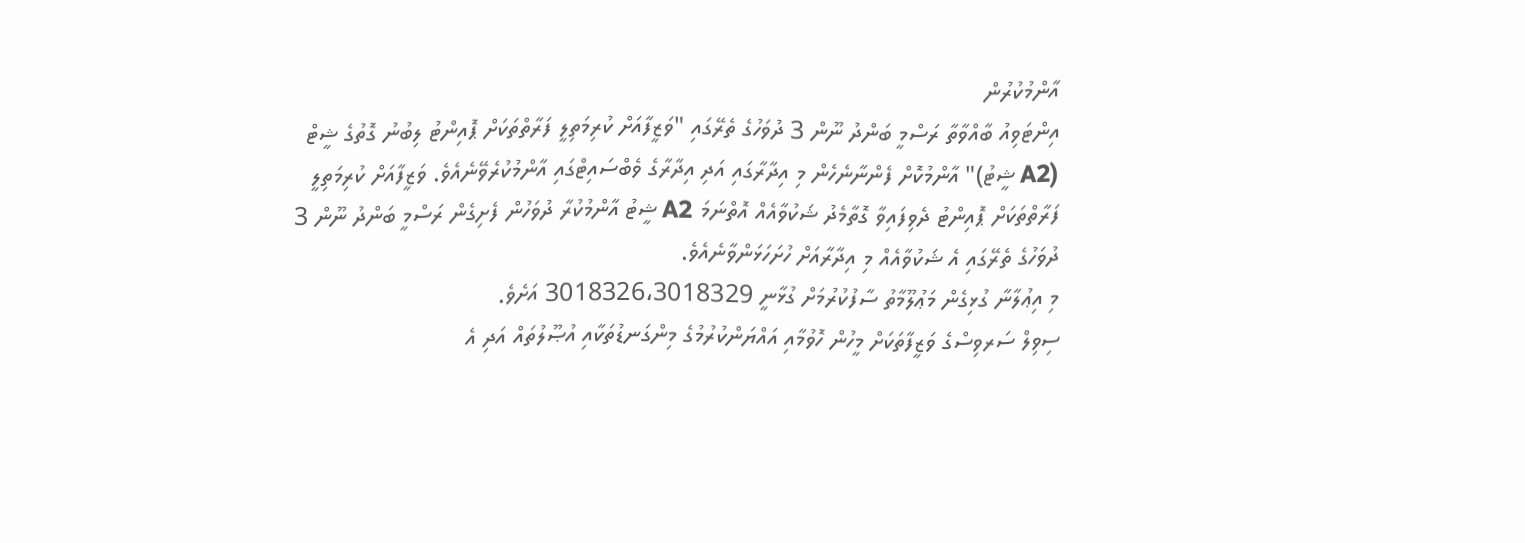އާންމުކުރުން
އިންޓަވިއު ބާއްވާތާ ރަސްމީ ބަންދު ނޫން 3 ދުވަހުގެ ތެރޭގައި "ވަޒީފާއަށް ކުރިމަތިލީ ފަރާތްތަކަށް ޕޮއިންޓު ލިބުނު ގޮތުގެ ޝީޓް (A2 ޝީޓު)" އާންމުކޮށް ފެންނާނެހެން މި އިދާރާގައި އަދި އިދާރާގެ ވެބްސައިޓްގައި އާންމުކުރެވޭނެއެވެ. ވަޒީފާއަށް ކުރިމަތިލީ ފަރާތްތަކަށް ޕޮއިންޓު ދެވިފައިވާ ގޮތާމެދު ޝަކުވާއެއް އޮތްނަމަ A2 ޝީޓު އާންމުކުރާ ދުވަހުން ފެށިގެން ރަސްމީ ބަންދު ނޫން 3 ދުވަހުގެ ތެރޭގައި އެ ޝަކުވާއެއް މި އިދާރާއަށް ހުށަހަޅަންވާނެއެވެ.
މި އިޢުލާނާ ގުޅިގެން މަޢުލޫމާތު ސާފުކުރުމަށް ގުޅާނީ 3018326،3018329 އަށެވެ.
ސިވިލް ސަރވިސްގެ ވަޒީފާތަކަށް މީހުން ހޮވުމާއި އައްޔަންކުރުމުގެ މިންގަނޑުތަކާއި އުޞޫލުތައް އަދި އެ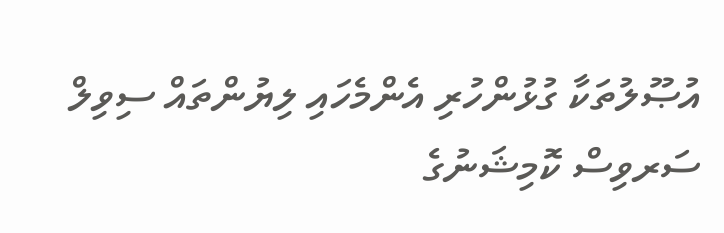އުޞޫލުތަކާ ގުޅުންހުރި އެންމެހައި ލިޔުންތައް ސިވިލް ސަރވިސް ކޮމިޝަނުގެ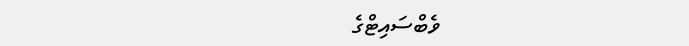ވެބްސައިޓްގެ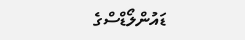ޑައުންލޯޑްސްގެ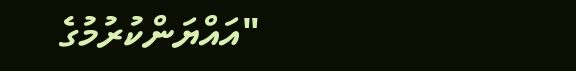"އައްޔަންކުރުމުގެ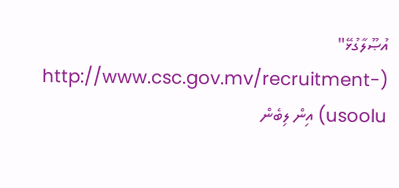އުޞޫލާގުޅޭ" (http://www.csc.gov.mv/recruitment-usoolu) އިން ލިބެން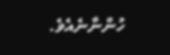ހުންނާނެއެވެ.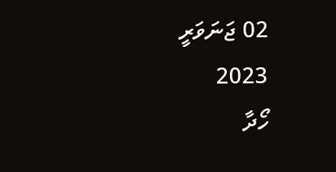02 ޖަނަވަރީ 2023
ހޯދާ